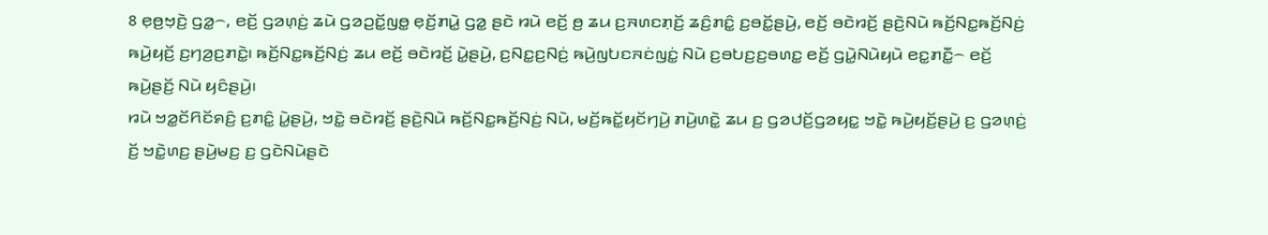8 ꤕ꤫ꤥ꤬ꤠ꤫ꤢꤧ꤬ ꤞꤤ꤭꤮, ꤕꤢꤩ꤬ ꤞꤤꤛ꤫ꤢꤦ꤬ ꤘꤣꤧ ꤞꤤꤑꤢꤩ꤭ꤜꤥ꤭ ꤕ꤫ꤢꤩ꤬ꤊꤣꤧ꤭ ꤞꤤ꤭ ꤔꤢꤧ ꤙꤣꤧ ꤕꤢꤩ꤬ ꤥ꤬ ꤘꤣ ꤢ꤬ꤏꤛꤢꤊ꤫ꤢꤩ꤬ ꤘꤢꤨ꤬ꤊꤢꤨ꤭ ꤢ꤬ꤋꤢꤩ꤭ꤔꤣꤧ꤬, ꤕꤢꤩ꤬ ꤋꤢꤧꤙꤢꤩ꤬ ꤔꤢꤧ꤬ꤡꤣꤧ ꤒꤢꤩ꤬ꤡꤢ꤭ꤒꤢꤩ꤬ꤡꤢꤦ꤬ ꤒꤣꤧ꤬ꤟꤢꤩ꤬ ꤢ꤬ꤚꤤ꤬ꤢ꤬ꤊꤢꤧ꤭꤯ ꤒꤢꤩ꤬ꤡꤢ꤭ꤒꤢꤩ꤬ꤡꤢꤦ꤬ ꤘꤣ ꤕꤢꤩ꤬ ꤋꤢꤧꤙꤢꤩ꤬ ꤣꤧ꤭ꤔꤣꤧ꤬, ꤢ꤬ꤡꤢ꤭ꤢ꤬ꤡꤢꤦ꤬ ꤒꤣꤧ꤬ꤜꤝꤢꤏꤢꤦꤜꤢꤦ꤭ ꤡꤣꤧ ꤢ꤬ꤋꤝꤢ꤬ꤢ꤬ꤋꤛꤢ꤭ ꤕꤢꤩ꤬ ꤞꤣꤧ꤭ꤡꤣꤧꤟꤣꤧ ꤕꤢ꤭ꤊꤢꤪ꤭꤮ ꤕꤢꤩ꤬ ꤒꤣꤧ꤬ꤔꤢꤩ꤬ ꤡꤣꤧ ꤟꤢꤨꤔꤣꤧ꤬꤯
ꤙꤣꤧ ꤠꤤ꤭ꤢꤩꤖꤢꤩꤎꤢꤨ꤬ ꤢ꤬ꤊꤢꤨ꤭ ꤣꤧ꤭ꤔꤣꤧ꤬, ꤠꤢꤧ꤭ ꤋꤢꤧꤙꤢꤩ꤬ ꤔꤢꤧ꤬ꤡꤣꤧ ꤒꤢꤩ꤬ꤡꤢ꤭ꤒꤢꤩ꤬ꤡꤢꤦ꤬ ꤡꤣꤧ, ꤗꤢꤩ꤬ꤒꤢꤩ꤭ꤟꤢꤩꤚꤣꤧ꤬ ꤊꤣꤧ꤬ꤛꤢꤧ꤭ ꤘꤣ ꤢ꤬ ꤞꤤꤓꤢꤩ꤬ꤞꤤꤟꤢ꤭ ꤠꤢꤧ꤭ ꤒꤣꤧ꤬ꤟꤢꤩ꤬ꤔꤣꤧ꤬ ꤢ꤬ ꤞꤤꤛ꤫ꤢꤦ꤬ ꤢꤩ꤬ ꤠꤢꤧ꤭ꤛꤢ꤬ ꤔꤣꤧ꤬ꤗꤢ꤬ ꤢ꤬ ꤞꤢꤧꤡꤣꤧꤔꤢꤧ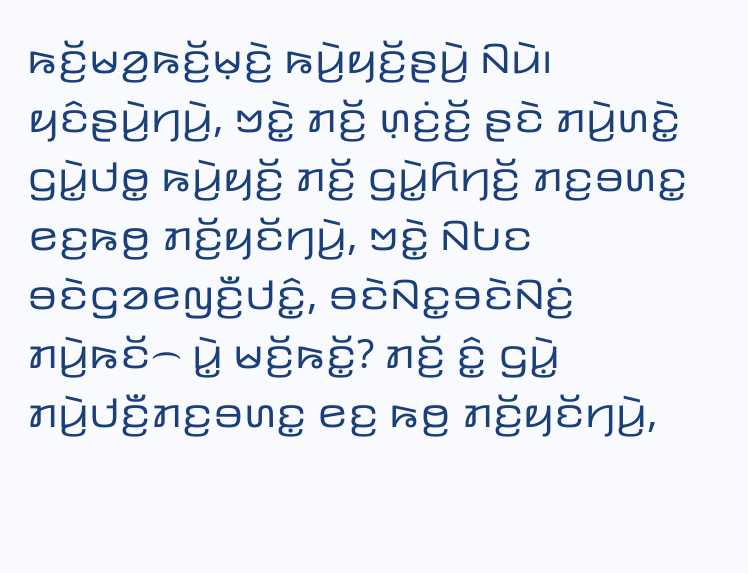ꤒꤢꤩ꤬ꤗꤤ꤬ꤒꤢꤩ꤬ꤗ꤫ꤢꤧ꤬ ꤒꤣꤧ꤬ꤟꤢꤩ꤬ꤔꤣꤧ꤬ ꤡꤣꤧ꤯ ꤟꤢꤨꤔꤣꤧ꤬ꤚꤣꤧ꤬, ꤠꤢꤧ꤭ ꤊꤢꤩ꤬ ꤛ꤫ꤢꤦ꤬ꤢꤩ꤬ ꤔꤢꤧ ꤊꤣꤧ꤬ꤛꤢꤧ꤭ ꤞꤣꤧ꤭ꤓꤥ꤭ ꤒꤣꤧ꤬ꤟꤢꤩ꤬ ꤊꤢꤩ꤬ ꤞꤣꤧ꤭ꤖꤚꤢꤩ꤬ ꤊꤢ꤬ꤋꤛꤢ꤭ ꤕꤢ꤬ꤒꤥ꤬ ꤊꤢꤩ꤬ꤟꤢꤩꤚꤣꤧ꤬, ꤠꤢꤧ꤭ ꤡꤝꤢ ꤋꤢꤧꤞꤤꤕꤜꤢꤪ꤬ꤓꤢꤨ꤭, ꤋꤢꤧꤡꤢ꤭ꤋꤢꤧꤡꤢꤦ꤬ ꤊꤣꤧ꤬ꤒꤢꤩ꤮ ꤣꤧ꤭ ꤗꤢꤩ꤬ꤒꤢꤩ꤭? ꤊꤢꤩ꤬ ꤢꤨ꤭ ꤞꤣꤧ꤭ ꤊꤣꤧ꤬ꤓꤢꤪ꤬ꤊꤢ꤬ꤋꤛꤢ꤭ ꤕꤢ꤬ ꤒꤥ꤬ ꤊꤢꤩ꤬ꤟꤢꤩꤚꤣꤧ꤬,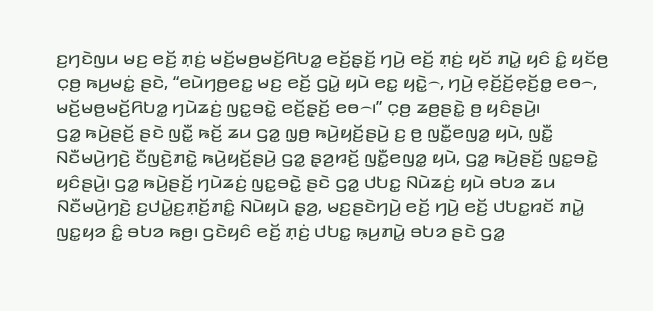ꤢ꤬ꤚꤢꤧꤜꤣ ꤗꤢ꤬ ꤕꤢꤩ꤬ ꤊ꤫ꤢꤦ꤬ ꤗꤢꤩ꤬ꤗꤥ꤬ꤗꤢꤩ꤬ꤖꤝꤤ꤭ ꤕꤢꤩ꤬ꤔ꤫ꤢꤩ꤬ ꤚꤣꤧ꤬ ꤕꤢꤩ꤬ ꤊ꤫ꤢꤦ꤬ ꤟꤢꤩ ꤊꤣꤧ꤭ ꤟꤢꤨ ꤢꤨ꤭ ꤟꤢꤩꤥ꤬ ꤍ꤫ꤥ꤬ ꤒꤣ꤬ꤗꤢꤦ꤭ ꤔꤢꤧ, “ꤕꤣꤧꤚꤥ꤬ꤕꤢ꤭ ꤗꤢ꤬ ꤕꤢꤩ꤬ ꤞꤣꤧ꤭ ꤟꤣꤧ ꤕꤢ꤭ ꤟꤢꤧ꤭꤮, ꤚꤣꤧ꤬ ꤕ꤫ꤢꤩ꤬ꤢꤩ꤬ꤕ꤫ꤢꤩ꤬ꤥ꤭ ꤕꤥ꤮, ꤗꤢꤩ꤬ꤗꤥ꤬ꤗꤢꤩ꤬ꤖꤝꤤ꤭ ꤚꤣꤧꤘꤢꤦ꤬ ꤜꤢ꤭ꤋꤢꤧ꤭ ꤕꤢꤩ꤬ꤔ꤫ꤢꤩ꤬ ꤕꤥ꤮꤯” ꤍ꤫ꤥ꤬ ꤘꤥ꤬ꤔꤢꤧ꤭ ꤥ꤬ ꤟꤢꤨꤔꤣꤧ꤬꤯
ꤞꤤ꤭ ꤒꤣꤧ꤬ꤔꤢꤩ꤬ ꤔꤢꤧ ꤜꤢꤪ꤭ ꤒꤢꤩ꤬ ꤘꤣ ꤞꤤ꤭ ꤜ꤫ꤥ꤬ ꤒꤣꤧ꤬ꤟꤢꤩ꤬ꤔꤣꤧ꤬ ꤢ꤬ ꤥ꤬ ꤜꤢꤪ꤭ꤕꤜꤤ꤭ ꤟꤣꤧ, ꤜꤢꤪ꤭ ꤡꤢꤪꤗꤣꤧ꤬ꤚꤢꤧ꤬ ꤢꤪꤜꤢꤧ꤬ꤊꤢꤧ꤭ ꤒꤣꤧ꤬ꤟꤢꤩ꤬ꤔꤣꤧ꤬ ꤞꤤ꤭ ꤔ꤫ꤤ꤬ꤙꤢꤩ꤬ ꤜꤢꤪ꤭ꤕꤜꤤ꤭ ꤟꤣꤧ, ꤞꤤ꤭ ꤒꤣꤧ꤬ꤔꤢꤩ꤬ ꤜꤢ꤭ꤋꤢꤧ꤭ ꤟꤢꤨꤔꤣꤧ꤬꤯ ꤞꤤ꤭ ꤒꤣꤧ꤬ꤔꤢꤩ꤬ ꤚꤣꤧꤘꤢꤦ꤬ ꤜꤢ꤭ꤋꤢꤧ꤭ ꤔꤢꤧ ꤞꤤ꤭ ꤓꤝꤢ꤭ ꤡꤣꤧꤘꤢꤦ꤬ ꤟꤣꤧ ꤋꤝꤤ ꤘꤣ ꤡꤢꤪꤗꤣꤧ꤬ꤚꤢꤧ꤬ ꤢ꤬ꤓꤣꤧ꤭ꤢ꤬ꤊ꤫ꤢꤩ꤬ꤊꤢꤨ꤭ ꤡꤣꤧꤟꤣꤧ ꤔ꤫ꤤ꤬, ꤗꤢ꤬ꤔꤢꤧꤚꤣꤧ꤬ ꤕꤢꤩ꤬ ꤚꤣꤧ꤬ ꤕꤢꤩ꤬ ꤓꤝꤢ꤭ꤙꤢꤩ ꤊꤣꤧ꤭ ꤜꤢ꤭ꤟꤤ ꤢꤨ꤭ ꤋꤝꤤ ꤒꤥ꤬꤯ ꤞꤢꤧꤟꤢꤨ ꤕꤢꤩ꤬ ꤊ꤫ꤢꤦ꤬ ꤓꤝꤢ꤭ ꤒ꤫ꤣ꤬ꤊꤣꤧ꤭ ꤋꤝꤤ ꤔꤢꤧ ꤞꤤ꤭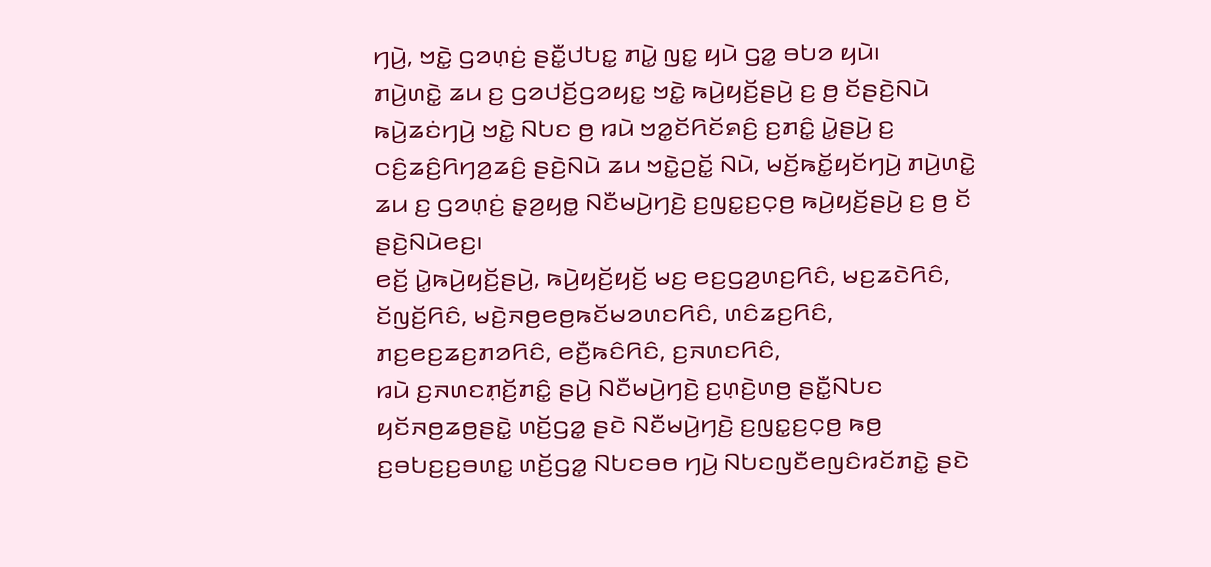ꤚꤣꤧ꤬, ꤠꤢꤧ꤭ ꤞꤤꤛ꤫ꤢꤦ꤬ ꤔꤢꤪ꤭ꤓꤝꤢ꤭ ꤊꤣꤧ꤭ ꤜꤢ꤭ ꤟꤣꤧ ꤞꤤ꤭ ꤋꤝꤤ ꤟꤣꤧ꤯
ꤊꤣꤧ꤬ꤛꤢꤧ꤭ ꤘꤣ ꤢ꤬ ꤞꤤꤓꤢꤩ꤬ꤞꤤꤟꤢ꤭ ꤠꤢꤧ꤭ ꤒꤣꤧ꤬ꤟꤢꤩ꤬ꤔꤣꤧ꤬ ꤢ꤬ ꤥ꤬ ꤢꤩꤔꤢꤧ꤬ꤡꤣꤧ ꤒꤣꤧ꤬ꤘꤢꤦꤚꤣꤧ꤬ ꤠꤢꤧ꤭ ꤡꤝꤢ ꤥ꤬ ꤙꤣꤧ ꤠꤤ꤭ꤢꤩꤖꤢꤩꤎꤢꤨ꤬ ꤢ꤬ꤊꤢꤨ꤭ ꤣꤧ꤭ꤔꤣꤧ꤬ ꤢ꤬ ꤍꤢꤨ꤬ꤘꤢꤨ꤬ꤖꤚꤤ꤬ꤘꤢꤨ꤬ ꤔꤢꤧ꤬ꤡꤣꤧ ꤘꤣ ꤠꤢꤧ꤭ꤑꤢꤩ꤭ ꤡꤣꤧ, ꤗꤢꤩ꤬ꤒꤢꤩ꤭ꤟꤢꤩꤚꤣꤧ꤬ ꤊꤣꤧ꤬ꤛꤢꤧ꤭ ꤘꤣ ꤢ꤬ ꤞꤤꤛ꤫ꤢꤦ꤬ ꤔ꤫ꤤ꤬ꤟꤥ꤭ ꤡꤢꤪꤗꤣꤧ꤬ꤚꤢꤧ꤬ ꤢ꤬ꤜꤢ꤭ꤢ꤬ꤍ꤫ꤥ꤬ ꤒꤣꤧ꤬ꤟꤢꤩ꤬ꤔꤣꤧ꤬ ꤢ꤬ ꤥ꤬ ꤢꤩ ꤔꤢꤧ꤬ꤡꤣꤧꤕꤢ꤬꤯
ꤕꤢꤩ꤬ ꤣꤧ꤭ꤒꤣꤧ꤬ꤟꤢꤩ꤬ꤔꤣꤧ꤬, ꤒꤣꤧ꤬ꤟꤢꤩ꤬ꤟꤢꤩ꤬ ꤗꤢ꤬ ꤕꤢ꤬ꤞꤤ꤬ꤛꤢ꤬ꤖꤢꤨ, ꤗꤢ꤬ꤘꤢꤧꤖꤢꤨ, ꤢꤩꤜꤢꤩ꤬ꤖꤢꤨ, ꤗꤢꤧ꤬ꤏꤥ꤬ꤕꤥ꤬ꤒꤢꤩꤗꤤꤛꤢꤖꤢꤨ, ꤛꤢꤨꤘꤢ꤬ꤖꤢꤨ, ꤊꤢ꤬ꤕꤢ꤬ꤘꤢ꤬ꤊꤤꤖꤢꤨ, ꤕꤢꤪ꤬ꤒꤢꤨꤖꤢꤨ, ꤢ꤬ꤏꤛꤢꤖꤢꤨ,
ꤙꤣꤧ ꤢ꤬ꤏꤛꤢꤊ꤫ꤢꤩ꤬ꤊꤢꤨ꤭ ꤔꤣꤧ꤬ ꤡꤢꤪꤗꤣꤧ꤬ꤚꤢꤧ꤬ ꤢ꤬ꤛ꤫ꤢꤧ꤬ꤛꤥ꤬ ꤔꤢꤪ꤭ꤡꤝꤢ ꤟꤢꤩꤏꤥ꤬ꤘꤥ꤬ꤔꤢꤧ꤭ ꤛꤢꤩ꤬ꤞꤤ꤭ ꤔꤢꤧ ꤡꤢꤪꤗꤣꤧ꤬ꤚꤢꤧ꤬ ꤢ꤬ꤜꤢ꤭ꤢ꤬ꤍ꤫ꤥ꤬ ꤒꤥ꤬ ꤢ꤬ꤋꤝꤢ꤬ꤢ꤬ꤋꤛꤢ꤭ ꤛꤢꤩ꤬ꤞꤤ꤭ ꤡꤝꤢꤋꤥ ꤚꤣꤧ꤬ ꤡꤝꤢꤜꤢꤪꤕꤜꤢꤨꤙꤢꤩꤊꤢꤧ꤭ ꤔꤢꤧ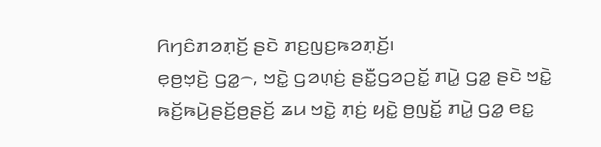ꤖꤚꤢꤨꤊꤤꤊ꤫ꤢꤩ꤬ ꤔꤢꤧ ꤊꤢ꤬ꤜꤢ꤬ꤒꤤꤊ꤫ꤢꤩ꤬꤯
ꤕ꤫ꤥ꤬ꤠ꤫ꤢꤧ꤬ ꤞꤤ꤭꤮, ꤠꤢꤧ꤭ ꤞꤤꤛ꤫ꤢꤦ꤬ ꤔꤢꤪ꤭ꤞꤤꤑꤢꤩ꤭ ꤊꤣꤧ꤭ ꤞꤤ꤭ ꤔꤢꤧ ꤠꤢꤧ꤭ ꤒꤢꤩ꤬ꤒꤣꤧ꤬ꤔꤢꤩ꤬ꤥ꤬ꤔꤢꤩ꤬ ꤘꤣ ꤠꤢꤧ꤭ ꤊ꤫ꤢꤦ꤬ ꤟꤢꤧ꤭ ꤥ꤬ꤜꤢꤩ꤭ ꤊꤣꤧ꤭ ꤞꤤ꤭ ꤕꤢ꤭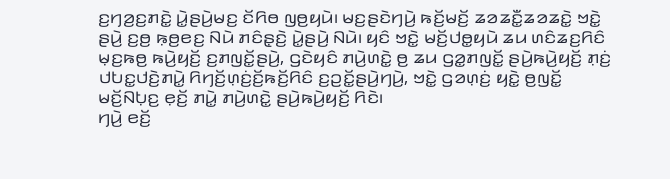ꤢ꤬ꤚꤤ꤬ꤢ꤬ꤊꤢꤧ꤭ ꤣꤧ꤭ꤔꤣꤧ꤬ꤗꤢ꤬ ꤢꤩꤖꤥ ꤜꤥ꤬ꤟꤣꤧ꤯ ꤗꤢ꤬ꤔꤢꤧꤚꤣꤧ꤬ ꤒꤢꤩ꤬ꤗꤢꤩ꤬ ꤘꤤꤘꤢꤪ꤭ꤘꤤꤘꤢꤧ꤭ ꤠꤢꤧ꤭ ꤔꤣꤧ꤬ ꤢ꤬ꤥ꤬ ꤒ꤫ꤥ꤬ꤕꤢ꤬ ꤡꤣꤧ ꤊꤢꤨꤔ꤫ꤢꤧ꤬ ꤣꤧ꤭ꤔꤣꤧ꤬ ꤡꤣꤧ꤯ ꤟꤢꤨ ꤠꤢꤧ꤭ ꤗꤢꤩ꤬ꤓꤥ꤭ꤟꤣꤧ ꤘꤣ ꤛꤢꤨꤘꤢ꤬ꤖꤢꤨ ꤗ꤫ꤢ꤬ꤒꤥ꤬ ꤒꤣꤧ꤬ꤟꤢꤩ꤬ ꤢ꤬ꤊꤜꤢꤩ꤭ꤔꤣꤧ꤬, ꤞꤢꤧꤟꤢꤨ ꤊꤣꤧ꤬ꤛꤢꤧ꤭ ꤥ꤬ ꤘꤣ ꤞꤤ꤭ꤊꤜꤢꤩ꤭ ꤔꤣꤧ꤬ꤒꤣꤧ꤬ꤟꤢꤩ꤬ ꤊ꤫ꤢꤦ꤬ ꤓꤝꤢ꤭ꤓꤢꤧ꤬ꤊꤣꤧ꤭ ꤖꤚꤢꤩ꤬ꤛ꤫ꤢꤦ꤬ꤢꤩ꤬ꤒꤢꤩ꤬ꤖꤢꤨ ꤢ꤬ꤑꤢꤩ꤭ꤔꤣꤧ꤬ꤚꤣꤧ꤬, ꤠꤢꤧ꤭ ꤞꤤꤛ꤫ꤢꤦ꤬ ꤟꤢꤧ꤭ ꤥ꤬ꤜꤢꤩ꤭ ꤗꤢꤩ꤬ꤡꤝ꤫ꤢ꤬ ꤕ꤫ꤢꤩ꤬ ꤊꤣꤧ꤭ ꤊꤣꤧ꤬ꤛꤢꤧ꤭ ꤔꤣꤧ꤬ꤒꤣꤧ꤬ꤟꤢꤩ꤬ ꤖꤢꤧ꤯
ꤚꤣꤧ꤬ ꤕꤢꤩ꤬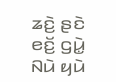ꤘꤢꤧ꤬ ꤔꤢꤧ ꤕꤢꤩ꤬ ꤞꤣꤧ꤭ ꤡꤣꤧ ꤟꤣꤧ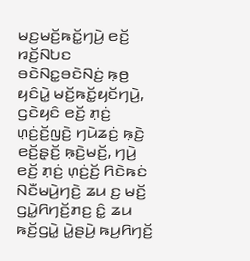ꤗꤢ꤬ꤗꤢꤩ꤬ꤒꤢꤩ꤭ꤚꤣꤧ꤬ ꤕꤢꤩ꤬ ꤙꤢꤩ꤬ꤡꤝꤢ ꤋꤢꤧꤡꤢ꤭ꤋꤢꤧꤡꤢꤦ꤬ ꤒ꤫ꤥ꤬ ꤟꤢꤨꤣꤧ꤭ ꤗꤢꤩ꤬ꤒꤢꤩ꤭ꤟꤢꤩꤚꤣꤧ꤬, ꤞꤢꤧꤟꤢꤨ ꤕꤢꤩ꤬ ꤊ꤫ꤢꤦ꤬ ꤛ꤫ꤢꤦ꤬ꤢꤩ꤬ꤜꤢꤧ꤬ ꤚꤣꤧꤘꤢꤦ꤬ ꤒ꤫ꤢꤧ꤬ ꤕꤢꤩ꤬ꤔ꤫ꤢꤩ꤬ ꤒ꤫ꤢꤧ꤬ꤗꤢꤩ꤬, ꤚꤣꤧ꤬ ꤕꤢꤩ꤬ ꤊ꤫ꤢꤦ꤬ ꤛ꤫ꤢꤦ꤬ꤢꤩ꤬ ꤖꤢꤧꤒꤢꤦ ꤡꤢꤪꤗꤣꤧ꤬ꤚꤢꤧ꤬ ꤘꤣ ꤢ꤬ ꤗꤢꤩ꤬ ꤞꤣꤧ꤭ꤖꤚꤢꤩ꤬ꤊꤢ꤬ ꤢꤨ꤭ ꤘꤣ ꤒꤢꤩ꤬ꤞꤣꤧ꤭ ꤣꤧ꤭ꤔꤣꤧ꤬ ꤒꤣ꤬ꤖꤚꤢꤩ꤬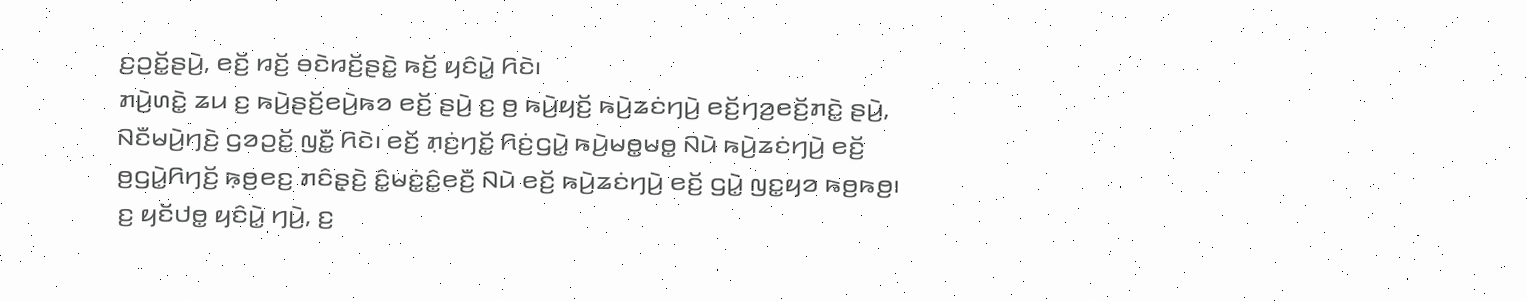ꤢ꤬ꤑꤢꤩ꤭ꤔꤣꤧ꤬, ꤕꤢꤩ꤬ ꤙꤢꤩ꤬ ꤋꤢꤧꤙꤢꤩ꤬ꤔꤢꤧ꤭ ꤒꤢꤩ꤬ ꤟꤢꤨꤣꤧ꤭ ꤖꤢꤧ꤯
ꤊꤣꤧ꤬ꤛꤢꤧ꤭ ꤘꤣ ꤢ꤬ ꤒꤣꤧ꤬ꤔꤢꤩ꤬ꤕꤣꤧ꤬ꤒꤤ ꤕꤢꤩ꤬ ꤔꤣꤧ꤬ ꤢ꤬ ꤥ꤬ ꤒꤣꤧ꤬ꤟꤢꤩ꤬ ꤒꤣꤧ꤬ꤘꤢꤦꤚꤣꤧ꤬ ꤕꤢꤩ꤬ꤚꤤ꤬ꤕꤢꤩ꤬ꤊꤢꤧ꤭ ꤔꤣꤧ꤬, ꤡꤢꤪꤗꤣꤧ꤬ꤚꤢꤧ꤬ ꤞꤤꤑꤢꤩ꤭ ꤜꤢꤪ꤭ ꤖꤢꤧ꤯ ꤕꤢꤩ꤬ ꤊ꤫ꤢꤦ꤬ꤚꤢꤩ꤭ ꤖꤢꤦ꤬ꤞꤣꤧ꤭ ꤒꤣꤧ꤬ꤗꤥ꤭ꤗꤥ꤭ ꤡꤣꤧ ꤒꤣꤧ꤬ꤘꤢꤦꤚꤣꤧ꤬ ꤕꤢꤩ꤬ ꤥ꤬ꤞꤣꤧ꤭ꤖꤚꤢꤩ꤬ ꤒ꤫ꤥ꤬ꤕꤢ꤬ ꤊꤢꤨꤔ꤫ꤢꤧ꤬ ꤢꤨ꤭ꤗꤢꤦ꤭ꤢꤨ꤭ꤕꤢꤪ꤬ ꤡꤣꤧ ꤕꤢꤩ꤬ ꤒꤣꤧ꤬ꤘꤢꤦꤚꤣꤧ꤬ ꤕꤢꤩ꤬ ꤞꤣꤧ꤭ ꤜꤢ꤭ꤟꤤ ꤒꤥ꤬ꤒꤥ꤬꤯
ꤢ꤬ ꤟꤢꤩꤓꤥ꤭ ꤟꤢꤨꤣꤧ꤭ ꤚꤣꤧ꤬, ꤢ꤬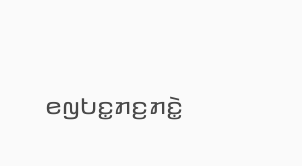ꤕꤜꤝꤢ꤭ꤊꤢ꤬ꤊꤢꤧ꤭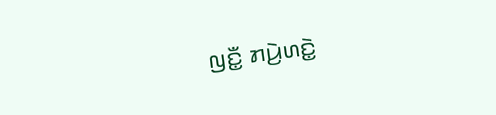ꤜꤢꤪ꤭ ꤊꤣꤧ꤬ꤛꤢꤧ꤭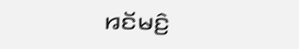ꤙꤢꤩꤗꤢꤨ꤬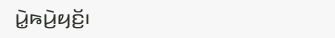ꤣꤧ꤭ꤒꤣꤧ꤬ꤟꤢꤩ꤬꤯